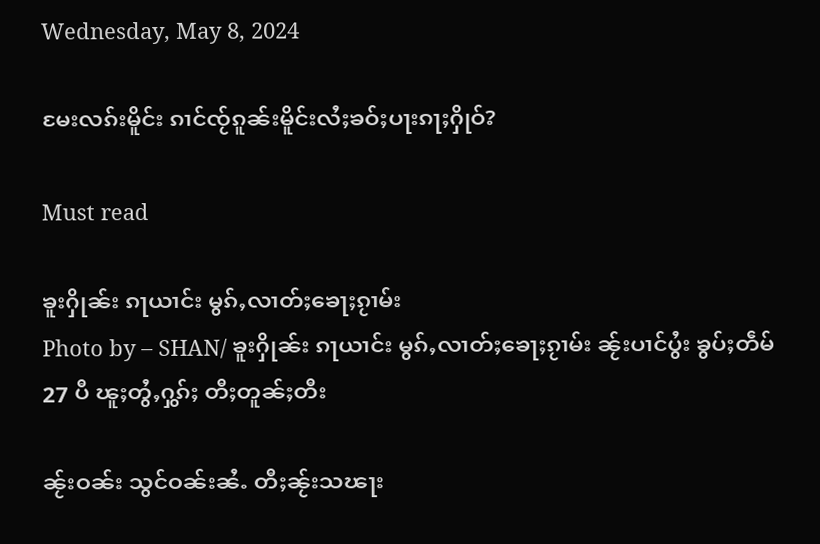Wednesday, May 8, 2024

မႄးလၵ်းမိူင်း ၵၢင်ၸႂ်ၵူၼ်းမိူင်းလႆႈၶဝ်ႈပႃးၵႃႈႁိုဝ်?

Must read

ၶူးႁိုၼ်း ၵႃယၢင်း မွၵ်ႇလၢတ်ႈၶေႃႈၵႂၢမ်း
Photo by – SHAN/ ၶူးႁိုၼ်း ၵႃယၢင်း မွၵ်ႇလၢတ်ႈၶေႃႈၵႂၢမ်း ၼႂ်းပၢင်ပွႆး ၶွပ်ႈတဵမ် 27 ပီ ၽူႈတွႆႇႁွၵ်ႈ တီႈတူၼ်ႈတီး

ၼႂ်းဝၼ်း သွင်ဝၼ်းၼႆႉ တီႈၼႂ်းသၽႃး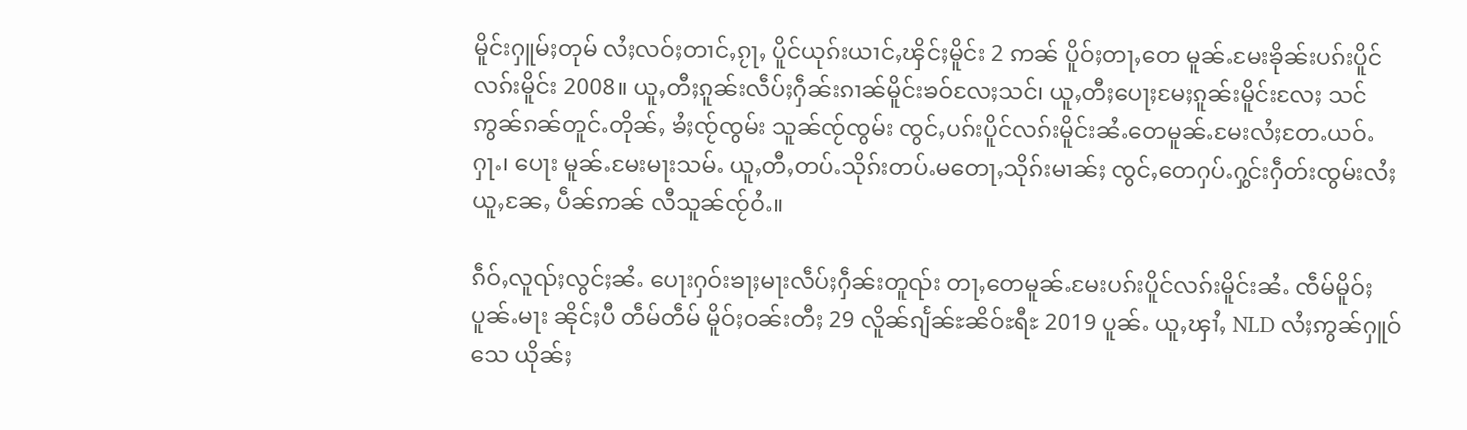မိူင်းႁူမ်ႈတုမ် လႆႈလဝ်ႈတၢင်ႇၵႂႃႇ ပိူင်ယုၵ်းယၢင်ႇၾိင်ႈမိူင်း 2 ဢၼ် ပိူဝ်ႈတႃႇတေ မူၼ်ႉမႄးၶိုၼ်းပၵ်းပိူင်လၵ်းမိူင်း 2008။ ယူႇတီႈၵူၼ်းလဵပ်ႈႁဵၼ်းၵၢၼ်မိူင်းၶဝ်လႄႈသင်၊ ယူႇတီႈပေႃႈမႄႈၵူၼ်းမိူင်းလႄႈ သင် ဢွၼ်ၵၼ်တူင်ႉတိုၼ်ႇ ၶႆႈၸႂ်ၸွမ်း သူၼ်ၸႂ်ၸွမ်း ၸွင်ႇပၵ်းပိူင်လၵ်းမိူင်းၼႆႉတေမူၼ်ႉမႄးလႆႈတႄႉယဝ်ႉႁႃႉ၊ ပေႃး မူၼ်ႉမႄးမႃးသမ်ႉ ယူႇတီႇတပ်ႉသိုၵ်းတပ်ႉမတေႃႇသိုၵ်းမၢၼ်ႈ ၸွင်ႇတေႁပ်ႉႁွင်းႁဵတ်းၸွမ်းလႆႈယူႇၼႄႇ ပဵၼ်ဢၼ် လီသူၼ်ၸႂ်ဝႆႉ။

ၵဵဝ်ႇလူၺ်ႈလွင်ႈၼႆႉ ပေႃးႁဝ်းၶႃႈမႃးလဵပ်ႈႁဵၼ်းတူၺ်း တႃႇတေမူၼ်ႉမႄးပၵ်းပိူင်လၵ်းမိူင်းၼႆႉ ၸဵမ်မိူဝ်ႈပူၼ်ႉမႃး ၼိုင်ႈပီ တဵမ်တဵမ် မိူဝ်ႈဝၼ်းတီႈ 29 လိူၼ်ၵျႅၼ်ႊၼိဝ်ႊရီႊ 2019 ပူၼ်ႉ ယူႇၾၢႆႇ NLD လႆႈဢွၼ်ႁူဝ်သေ ယိုၼ်ႈ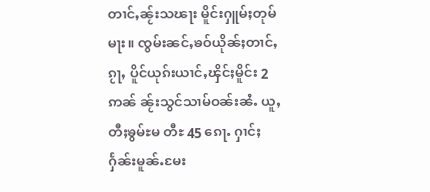တၢင်ႇၼႂ်းသၽႃး မိူင်းႁူမ်ႈတုမ်မႃး။ ၸွမ်းၼင်ႇၶဝ်ယိုၼ်ႈတၢင်ႇၵႂႃႇ ပိူင်ယုၵ်းယၢင်ႇၾိင်ႈမိူင်း 2 ဢၼ် ၼႂ်းသွင်သၢမ်ဝၼ်းၼႆႉ ယူႇတီႈၶွမ်ႊမ တီႊ 45 ၵေႃႉ ႁၢင်ႈႁႅၼ်းမူၼ်ႉမႄး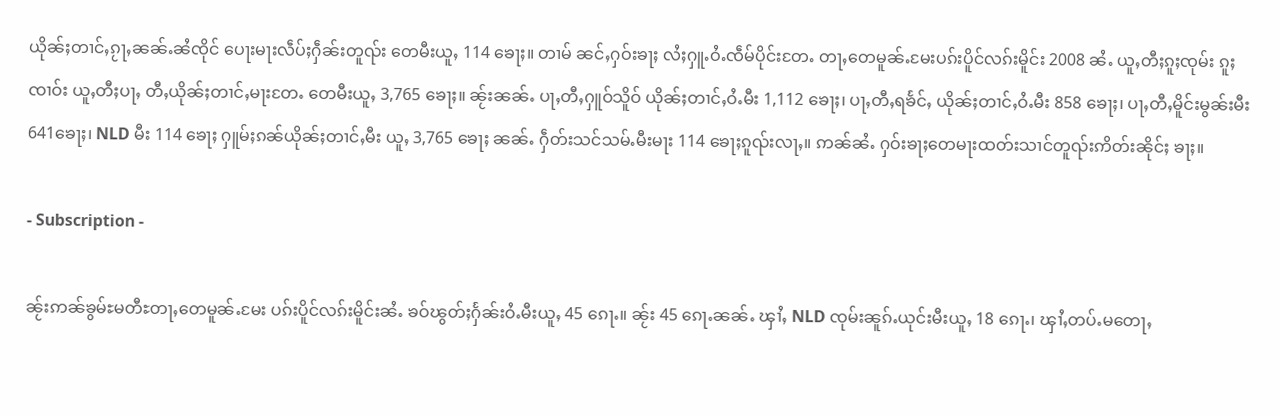ယိုၼ်ႈတၢင်ႇၵႂႃႇၼၼ်ႉၼႆၸိုင် ပေႃးမႃးလဵပ်ႈႁဵၼ်းတူၺ်း တေမီးယူႇ 114 ၶေႃႈ။ တၢမ် ၼင်ႇႁဝ်းၶႃႈ လႆႈႁူႉဝႆႉၸဵမ်ပိုင်းတႄႉ တႃႇတေမူၼ်ႉမႄးပၵ်းပိူင်လၵ်းမိူင်း 2008 ၼႆႉ ယူႇတီႈၵူႈၸုမ်း ၵူႈၸၢဝ်း ယူႇတီႈပႃႇ တီႇယိုၼ်ႈတၢင်ႇမႃးတႄႉ တေမီးယူႇ 3,765 ၶေႃႈ။ ၼႂ်းၼၼ်ႉ ပႃႇတီႇႁူဝ်သိူဝ် ယိုၼ်ႈတၢင်ႇဝႆႉမီး 1,112 ၶေႃႈ၊ ပႃႇတီႇရၶႅင်ႇ ယိုၼ်ႈတၢင်ႇဝႆႉမီး 858 ၶေႃႈ၊ ပႃႇတီႇမိူင်းမွၼ်းမီး 641ၶေႃႈ၊ NLD မီး 114 ၶေႃႈ ႁူမ်ႈၵၼ်ယိုၼ်ႈတၢင်ႇမီး ယူႇ 3,765 ၶေႃႈ ၼၼ်ႉ ႁဵတ်းသင်သမ်ႉမီးမႃး 114 ၶေႃႈၵူၺ်းလႃႇ။ ဢၼ်ၼႆႉ ႁဝ်းၶႃႈတေမႃးထတ်းသၢင်တူၺ်းဢိတ်းၼိုင်ႈ ၶႃႈ။

- Subscription -

ၼႂ်းဢၼ်ၶွမ်ႊမတီႊတႃႇတေမူၼ်ႉမႄး ပၵ်းပိူင်လၵ်းမိူင်းၼႆႉ ၶဝ်ၽွတ်ႈႁႅၼ်းဝႆႉမီးယူႇ 45 ၵေႃႉ။ ၼႂ်း 45 ၵေႃႉၼၼ်ႉ ၾၢႆႇ NLD ၸုမ်းၼူၵ်ႉယုင်းမီးယူႇ 18 ၵေႃႉ၊ ၾၢႆႇတပ်ႉမတေႃႇ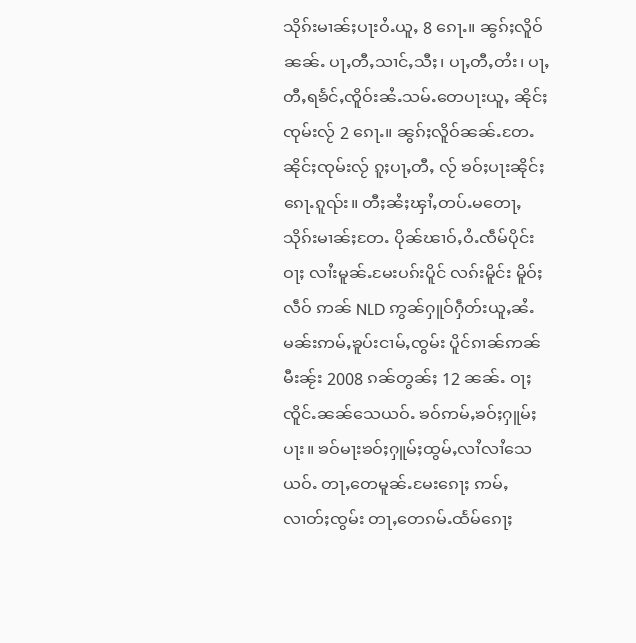သိုၵ်းမၢၼ်ႈပႃးဝႆႉယူႇ 8 ၵေႃႉ။ ၼွၵ်ႈလိူဝ်ၼၼ်ႉ ပႃႇတီႇသၢင်ႇသီႈ၊ ပႃႇတီႇတႆး၊ ပႃႇတီႇရၶႅင်ႇၸိူဝ်းၼႆႉသမ်ႉတေပႃးယူႇ ၼိုင်ႈၸုမ်းလႂ် 2 ၵေႃႉ။ ၼွၵ်ႈလိူဝ်ၼၼ်ႉတႄႉ ၼိုင်ႈၸုမ်းလႂ် ၵူႈပႃႇတီႇ လႂ် ၶဝ်ႈပႃးၼိုင်ႈၵေႃႉၵူၺ်း။ တီႈၼႆႈၾၢႆႇတပ်ႉမတေႃႇသိုၵ်းမၢၼ်ႈတႄႉ ပိုၼ်ၽၢဝ်ႇဝႆႉၸဵမ်ပိုင်းဝႃႈ လၢႆးမူၼ်ႉမႄးပၵ်းပိူင် လၵ်းမိူင်း မိူဝ်ႈလဵဝ် ဢၼ် NLD ဢွၼ်ႁူဝ်ႁဵတ်းယူႇၼႆႉ မၼ်းဢမ်ႇၶူပ်းငၢမ်ႇၸွမ်း ပိူင်ၵၢၼ်ဢၼ်မီးၼႂ်း 2008 ၵၼ်တွၼ်ႈ 12 ၼၼ်ႉ ဝႃႈၸိူင်ႉၼၼ်သေယဝ်ႉ ၶဝ်ဢမ်ႇၶဝ်ႈႁူမ်ႈပႃး။ ၶဝ်မႃးၶဝ်ႈႁူမ်ႈထွမ်ႇလၢႆလၢႆသေယဝ်ႉ တႃႇတေမူၼ်ႉမႄးၵေႃႈ ဢမ်ႇလၢတ်ႈၸွမ်း တႃႇတေၵမ်ႉထႅမ်ၵေႃႈ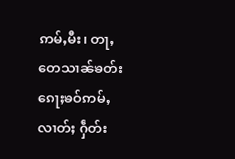ဢမ်ႇမီး၊ တႃႇတေသၢၼ်ၶတ်းၵေႃႈၶဝ်ဢမ်ႇလၢတ်ႈ ႁဵတ်း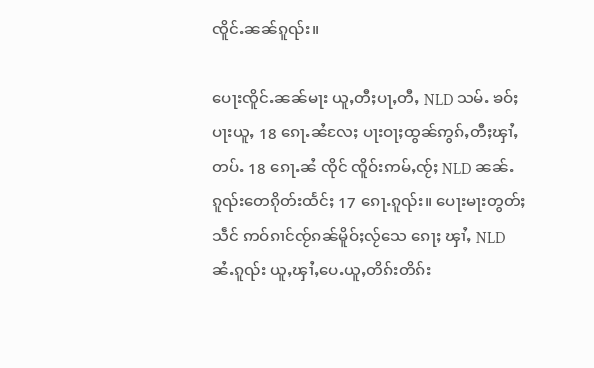ၸိူင်ႉၼၼ်ၵူၺ်း။

ပေႃးၸိူင်ႉၼၼ်မႃး ယူႇတီႈပႃႇတီႇ NLD သမ်ႉ ၶဝ်ႈပႃးယူႇ 18 ၵေႃႉၼႆလႄႈ ပႃးဝႃႈထွၼ်ဢွၵ်ႇတီႈၾၢႆႇတပ်ႉ 18 ၵေႃႉၼႆ ၸိုင် ၸိူဝ်းဢမ်ႇၸႂ်ႈ NLD ၼၼ်ႉ ၵူၺ်းတေၵိုတ်းထႅင်ႈ 17 ၵေႃႉၵူၺ်း။ ပေႃးမႃးတွတ်ႈသဵင် ဢဝ်ၵၢင်ၸႂ်ၵၼ်မိူဝ်ႈလႂ်သေ ၵေႃႈ ၾၢႆႇ NLD ၼႆႉၵူၺ်း ယူႇၾၢႆႇပေႉယူႇတိၵ်းတိၵ်း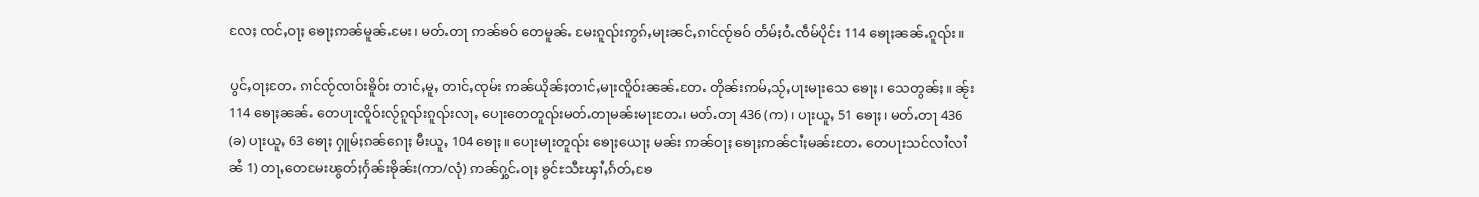လႄႈ ၸင်ႇဝႃႈ ၶေႃႈဢၼ်မူၼ်ႉမႄး၊ မတ်ႉတႃ ဢၼ်ၶဝ် တေမူၼ်ႉ မႄးၵူၺ်းဢွၵ်ႇမႃးၼင်ႇၵၢင်ၸႂ်ၶဝ် တႅမ်ႈဝႆႉၸဵမ်ပိုင်း 114 ၶေႃႈၼၼ်ႉၵူၺ်း။

ပွင်ႇဝႃႈတႄႉ ၵၢင်ၸႂ်ၸၢဝ်းၶိူဝ်း တၢင်ႇမူႇ တၢင်ႇၸုမ်း ဢၼ်ယိုၼ်ႈတၢင်ႇမႃးၸိူဝ်းၼၼ်ႉတႄႉ တိုၼ်းဢမ်ႇသႂ်ႇပႃးမႃးသေ ၶေႃႈ၊ သေတွၼ်ႈ။ ၼႂ်း 114 ၶေႃႈၼၼ်ႉ တေပႃးၸိူဝ်းလႂ်ၵူၺ်းၵူၺ်းလႃႇ ပေႃးတေတူၺ်းမတ်ႉတႃမၼ်းမႃးတႄႉ၊ မတ်ႉတႃ 436 (က)၊ ပႃးယူႇ 51 ၶေႃႈ၊ မတ်ႉတႃ 436 (ခ) ပႃးယူႇ 63 ၶေႃႈ ႁူမ်ႈၵၼ်ၵေႃႈ မီးယူႇ 104 ၶေႃႈ။ ပေႃးမႃးတူၺ်း ၶေႃႈယေႃႈ မၼ်း ဢၼ်ဝႃႈ ၶေႃႈဢၼ်ငၢႆႈမၼ်းတႄႉ တေပႃးသင်လၢႆလၢႆၼႆ 1) တႃႇတေမႄးၽွတ်ႈႁႅၼ်းၶိုၼ်း(ကာ/လုံ) ဢၼ်ႁွင်ႉဝႃႈ ၶွင်ႊသီႊၾၢႆႇၵႅတ်ႇၶႄ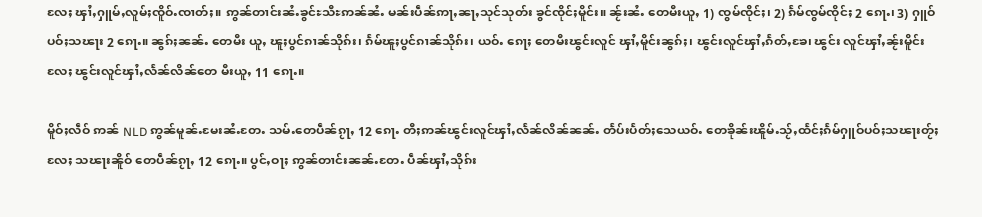လႄႈ ၾၢႆႇႁူမ်ႇလူမ်ႈၸိူဝ်ႉၸၢတ်ႈ။ ဢွၼ်တၢင်းၼႆႉၶွင်ႊသီႊဢၼ်ၼႆႉ မၼ်းပဵၼ်ဢႃႇၼႃႇသုင်သုတ်း ၶွင်ၸိုင်ႈမိူင်း။ ၼႂ်းၼႆႉ တေမီးယူႇ 1) ၸွမ်ၸိုင်ႈ၊ 2) ၵႅမ်ၸွမ်ၸိုင်ႈ 2 ၵေႃႉ၊ 3) ႁူဝ်ပဝ်ႈသၽႃး 2 ၵေႃႉ။ ၼွၵ်ႈၼၼ်ႉ တေမီး ယူႇ ၽူႈပွင်ၵၢၼ်သိုၵ်း၊ ၵႅမ်ၽူႈပွင်ၵၢၼ်သိုၵ်း၊ ယဝ်ႉ ၵေႃႈ တေမီးၽွင်းလူင် ၾၢႆႇမိူင်းၼွၵ်ႈ၊ ၽွင်းလူင်ၾၢႆႇၵႅတ်ႇၶႄ၊ ၽွင်း လူင်ၾၢႆႇၼႂ်းမိူင်းလႄႈ ၽွင်းလူင်ၾၢႆႇလႅၼ်လိၼ်တေ မီးယူႇ 11 ၵေႃႉ။

မိူဝ်ႈလဵဝ် ဢၼ် NLD ဢွၼ်မူၼ်ႉမႄးၼႆႉတႄႉ သမ်ႉတေပဵၼ်ၵႂႃႇ 12 ၵေႃႉ တီႈဢၼ်ၽွင်းလူင်ၾၢႆႇလႅၼ်လိၼ်ၼၼ်ႉ တႅပ်းပႅတ်ႈသေယဝ်ႉ တေၶိုၼ်းၽိူမ်ႉသႂ်ႇထႅင်ႈၵႅမ်ႁူဝ်ပဝ်ႈသၽႃးတႂ်ႈလႄႈ သၽႃးၼိူဝ် တေပဵၼ်ၵႂႃႇ 12 ၵေႃႉ။ ပွင်ႇဝႃႈ ဢွၼ်တၢင်းၼၼ်ႉတႄႉ ပဵၼ်ၾၢႆႇသိုၵ်း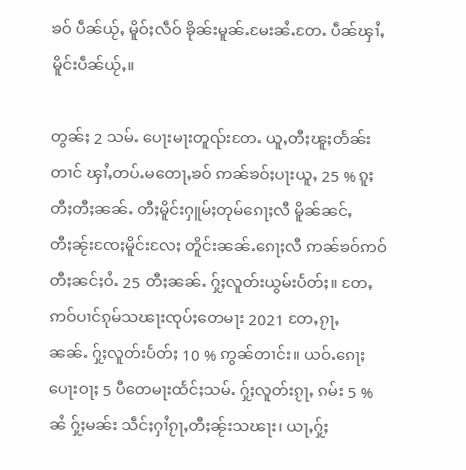ၶဝ် ပဵၼ်ယႂ်ႇ မိူဝ်ႈလဵဝ် ၶိုၼ်းမူၼ်ႉမႄးၼႆႉတႄႉ ပဵၼ်ၾၢႆႇမိူင်းပဵၼ်ယႂ်ႇ။

တွၼ်ႈ 2 သမ်ႉ ပေႃးမႃးတူၺ်းတႄႉ ယူႇတီႈၽူႈတႅၼ်းတၢင် ၾၢႆႇတပ်ႉမတေႃႇၶဝ် ဢၼ်ၶဝ်ႈပႃးယူႇ 25 % ၵူႈတီႈတီႈၼၼ်ႉ တီႈမိူင်းႁူမ်ႈတုမ်ၵေႃႈလီ မိူၼ်ၼင်ႇ တီႈၼႂ်းၸႄႈမိူင်းလႄႈ တိူင်းၼၼ်ႉၵေႃႈလီ ဢၼ်ၶဝ်ဢဝ်တီႈၼင်ႈဝႆႉ 25 တီႈၼၼ်ႉ ႁႂ်ႈလူတ်းယွမ်းပႅတ်ႈ။ တႄႇဢဝ်ပၢင်ၵုမ်သၽႃးၸုပ်ႈတေမႃး 2021 တႄႇၵႂႃႇၼၼ်ႉ ႁႂ်ႈလူတ်းပႅတ်ႈ 10 % ဢွၼ်တၢင်း။ ယဝ်ႉၵေႃႈ ပေႃးဝႃႈ 5 ပီတေမႃးထႅင်ႈသမ်ႉ ႁႂ်ႈလူတ်းၵႂႃႇ ၵမ်း 5 % ၼႆ ႁႂ်ႈမၼ်း သဵင်ႈႁၢႆၵႂႃႇတီႈၼႂ်းသၽႃး၊ ယႃႇႁႂ်ႈ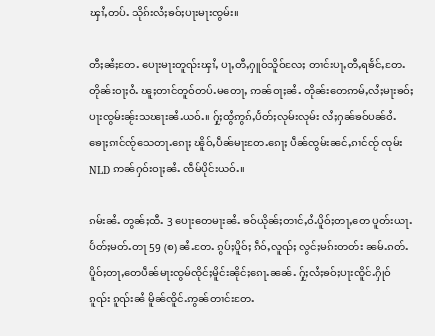ၾၢႆႇတပ်ႉ သိုၵ်းလႆႈၶဝ်ႈပႃးမႃးၸွမ်း။

တီႈၼႆႈတႄႉ ပေႃးမႃးတူၺ်းၾၢႆႇ ပႃႇတီႇႁူဝ်သိူဝ်လႄႈ တၢင်းပႃႇတီႇရၶႅင်ႇတႄႉ တိုၼ်းဝႃႈဝႆႉ ၽူႈတၢင်တူဝ်တပ်ႉမတေႃႇ ဢၼ်ဝႃႈၼႆႉ တိုၼ်းတေဢမ်ႇလႆႈမႃးၶဝ်ႈပႃးၸွမ်းၼႂ်းသၽႃးၼႆႉယဝ်ႉ။ ႁႂ်ႈထွႆဢွၵ်ႇပႅတ်ႈလုမ်းလုမ်း လႆႈႁၼ်ၶဝ်ပၼ်ဝႆႉ ၶေႃႈၵၢင်ၸႂ်သေတႃႉၵေႃႈ ၽိူဝ်ႇပဵၼ်မႃးတႄႉၵေႃႈ ပဵၼ်ၸွမ်းၼင်ႇၵၢင်ၸႂ် ၸုမ်း NLD ဢၼ်ႁဝ်းဝႃႈၼႆႉ ၸဵမ်ပိုင်းယဝ်ႉ။

ၵမ်းၼႆႉ တွၼ်ႈထီႉ 3 ပေႃးတေမႃးၼႆႉ ၶဝ်ယိုၼ်ႈတၢင်ႇဝႆႉပိူဝ်ႈတႃႇတေ ပူတ်းယႃႉပႅတ်ႈမတ်ႉတႃ 59 (စ) ၼႆႉတႄႉ ၵွပ်ႈပိူဝ်ႈ ၵဵဝ်ႇလူၺ်ႈ လွင်ႈမၵ်းတတ်း ၼမ်ႉၵတ်ႉပိူဝ်ႈတႃႇတေပဵၼ်မႃးၸွမ်ၸိုင်ႈမိူင်းၼိုင်ႈၵေႃႉၼၼ်ႉ ႁႂ်ႈလႆႈၶဝ်ႈပႃးၸိူင်ႉႁိုဝ် ၵူၺ်း ၵူၺ်းၼႆ မိူၼ်ၸိူင်ႉဢွၼ်တၢင်းတႄႉ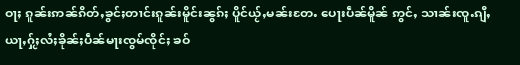ဝႃႈ ၵူၼ်းဢၼ်ၵိတ်ႇၶွင်ႈတၢင်းၵူၼ်းမိူင်းၼွၵ်ႈ ပိူင်ယႂ်ႇမၼ်းတႄႉ ပေႃးပဵၼ်မိူၼ် ဢွင်ႇ သၢၼ်းၸူႉၵျီႇ ယႃႇႁႂ်ႈလႆႈၶိုၼ်ႈပဵၼ်မႃးၸွမ်ၸိုင်ႈ ၶဝ်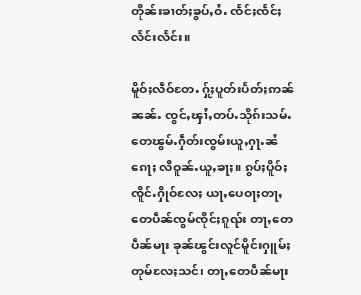တိုၼ်းၶၢတ်ႈၶွပ်ႇဝႆႉ ၸႅင်ႈၸႅင်ႈလႅင်းလႅင်း။

မိူဝ်ႈလဵဝ်တႄႉ ႁႂ်ႈပူတ်းပႅတ်ႈဢၼ်ၼၼ်ႉ ၸွင်ႇၾၢႆႇတပ်ႉသိုၵ်းသမ်ႉ တေၽွမ်ႉႁဵတ်းၸွမ်းယူႇႁႃႉၼႆၵေႃႈ လီဝူၼ်ႉယူႇၶႃႈ။ ၵွပ်ႈပိူဝ်ႈၸိူင်ႉႁိုဝ်လႄႈ ယႃႇပေဝႃႈတႃႇတေပဵၼ်ၸွမ်ၸိုင်ႈၵူၺ်း တႃႇတေပဵၼ်မႃး ၶုၼ်ၽွင်းလူင်မိူင်းႁူမ်ႈတုမ်လႄႈသင်၊ တႃႇတေပဵၼ်မႃး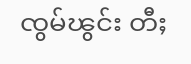ၸွမ်ၽွင်း တီႈ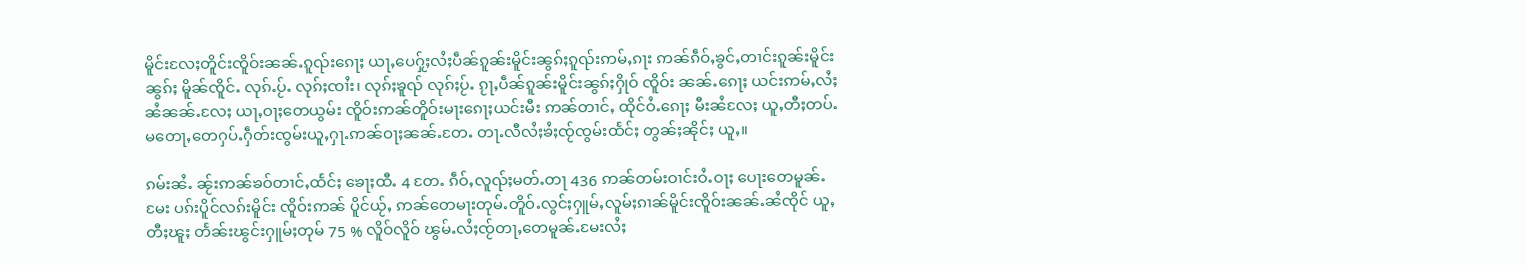မိူင်းလႄႈတိူင်းၸိူဝ်းၼၼ်ႉၵူၺ်းၵေႃႈ ယႃႇပေႁႂ်ႈလႆႈပဵၼ်ၵူၼ်းမိူင်းၼွၵ်ႈၵူၺ်းဢမ်ႇၵႃး ဢၼ်ၵဵဝ်ႇၶွင်ႇတၢင်းၵူၼ်းမိူင်းၼွၵ်ႈ မိူၼ်ၸိူင်ႉ လုၵ်ႉပႂ်ႉ လုၵ်ႈၸၢႆး၊ လုၵ်ႈၶူၺ် လုၵ်ႈပႂ်ႉ ၵႂႃႇပဵၼ်ၵူၼ်းမိူင်းၼွၵ်ႈႁိုဝ် ၸိူဝ်း ၼၼ်ႉၵေႃႈ ယင်းဢမ်ႇလႆႈ ၼႆၼၼ်ႉလႄႈ ယႃႇဝႃႈတေယွမ်း ၸိူဝ်းဢၼ်တိူဝ်းမႃးၵေႃႈယင်းမီး ဢၼ်တၢင်ႇ ထိုင်ဝႆႉၵေႃႈ မီးၼႆလႄႈ ယူႇတီႈတပ်ႉမတေႃႇတေႁပ်ႉႁဵတ်းၸွမ်းယူႇႁႃႉဢၼ်ဝႃႈၼၼ်ႉတႄႉ တႃႉလီလႆႈၶႆႈၸႂ်ၸွမ်းထႅင်ႈ တွၼ်ႈၼိုင်ႈ ယူႇ။

ၵမ်းၼႆႉ ၼႂ်းဢၼ်ၶဝ်တၢင်ႇထႅင်ႈ ၶေႃႈထီႉ 4 တႄႉ ၵဵဝ်ႇလူၺ်ႈမတ်ႉတႃ 436 ဢၼ်တမ်းဝၢင်းဝႆႉဝႃႈ ပေႃးတေမူၼ်ႉမႄး ပၵ်းပိူင်လၵ်းမိူင်း ၸိူဝ်းဢၼ် ပိူင်ယႂ်ႇ ဢၼ်တေမႃးတုမ်ႉတိူဝ်ႉလွင်ႈႁူမ်ႇလူမ်ႈၵၢၼ်မိူင်းၸိူဝ်းၼၼ်ႉၼႆၸိုင် ယူႇတီႈၽူႈ တႅၼ်းၽွင်းႁူမ်ႈတုမ် 75 % လိူဝ်လိူဝ် ၽွမ်ႉလႆႈၸႂ်တႃႇတေမူၼ်ႉမႄးလႆႈ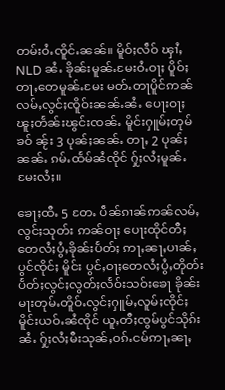တမ်းဝႆႉၸိူင်ႉၼၼ်။ မိူဝ်ႈလဵဝ် ၾၢႆႇ NLD ၼႆႉ ၶိုၼ်းမူၼ်ႉမႄးဝႆႉဝႃႈ ပိူဝ်ႈတႃႇတေမူၼ်ႉမႄး မတ်ႉတႃပိူင်ဢၼ်လမ်ႇလွင်ႈၸိူဝ်းၼၼ်ႉၼႆႉ ပေႃးဝႃႈ ၽူႈတႅၼ်းၽွင်းၸၼ်ႉ မိူင်းႁူမ်ႈတုမ်ၶဝ် ၼႂ်း 3 ပုၼ်ႈၼၼ်ႉ တႃႇ 2 ပုၼ်ႈၼၼ်ႉ ၵမ်ႉထႅမ်ၼႆၸိုင် ႁႂ်ႈလႆႈမူၼ်ႉမႄးလႆႈ။

ၶေႃႈထီႉ 5 တႄႉ ပဵၼ်ၵၢၼ်ဢၼ်လမ်ႇလွင်ႈသုတ်း ဢၼ်ဝႃႈ ပေႃးထိုင်တီႈ တေလႆႈပွႆႇၶိုၼ်းပႅတ်ႈ ဢႃႇၼႃႇပၢၼ်ႇပွင်ၸိုင်ႈ မိူင်း ပွင်ႇဝႃႈတေလႆႈပွႆႇတိုတ်းပႅတ်ႈလွင်ႈလွတ်ႈလႅဝ်းသဝ်းၶေႃ ၶိုၼ်းမႃးတုမ်ႉတိူဝ်ႉလွင်ႈႁူမ်ႇလူမ်ႈၸိုင်ႈမိူင်းယဝ်ႉၼႆၸိုင် ယူႇတီႈၸွမ်ပွင်သိုၵ်းၼႆႉ ႁႂ်ႈလႆႈမီးသုၼ်ႇဝၵ်ႉငမ်ဢႃႇၼႃႇ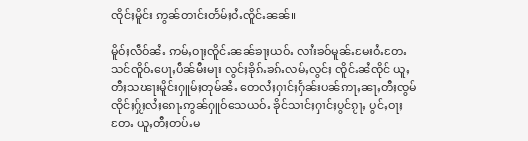ၸိုင်ႈမိူင်း ဢွၼ်တၢင်းတႅမ်ႈဝႆႉၸိူင်ႉၼၼ်။

မိူဝ်ႈလဵဝ်ၼႆႉ ဢမ်ႇဝႃႈၸိူင်ႉၼၼ်ၶႃႈယဝ်ႉ လၢႆးၶဝ်မူၼ်ႉမႄးဝႆႉတႄႉ သင်ၸိူဝ်ႉပေႃႇပဵၼ်မီးမႃး လွင်ႈၶိုၵ်ႉၶၵ်ႉလမ်ႇလွင်ႈ ၸိူင်ႉၼႆၸိုင် ယူႇတီႈသၽႃးမိူင်းႁူမ်ႈတုမ်ၼႆႉ တေလႆႈႁၢင်ႈႁႅၼ်းပၼ်ဢႃႇၼႃႇတီႈၸွမ်ၸိုင်ႈႁႂ်ႈလႆႈၵေႃႉဢွၼ်ႁူဝ်သေယဝ်ႉ ၶိုင်သၢင်ႈႁၢင်ႈပွင်ၵႂႃႇ ပွင်ႇဝႃႈတႄႉ ယူႇတီႈတပ်ႉမ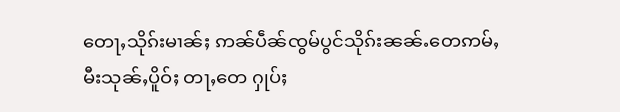တေႃႇသိုၵ်းမၢၼ်ႈ ဢၼ်ပဵၼ်ၸွမ်ပွင်သိုၵ်းၼၼ်ႉတေဢမ်ႇမီးသုၼ်ႇပိူဝ်ႈ တႃႇတေ ႁုပ်ႈ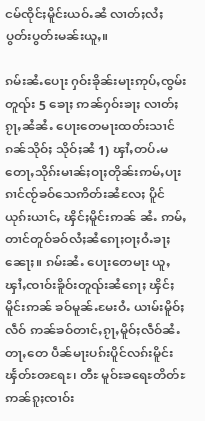ငမ်ၸိုင်ႈမိူင်းယဝ်ႉၼႆ လၢတ်ႈလႆႈပွတ်းပွတ်းမၼ်းယူႇ။

ၵမ်းၼႆႉပေႃး ႁဝ်းၶိုၼ်းမႃးဢုပ်ႇၸွမ်းတူၺ်း 5 ၶေႃႈ ဢၼ်ႁဝ်းၶႃႈ လၢတ်ႈၵႂႃႇၼႆၼႆႉ ပေႃးတေမႃးထတ်းသၢင်ၵၼ်သိုဝ်ႈ သိုဝ်ႈၼႆ 1) ၾၢႆႇတပ်ႉမတေႃႇသိုၵ်းမၢၼ်ႈဝႃႈတိုၼ်းဢမ်ႇပႃးၵၢင်ၸႂ်ၶဝ်သေဢိတ်းၼႆလႄႈ ပိူင်ယုၵ်းယၢင်ႇ ၾိင်ႈမိူင်းဢၼ် ၼႆႉ ဢမ်ႇတၢင်တူဝ်ၶဝ်လႆႈၼႆၵေႃႈဝႃႈဝႆႉၶႃႈၼေႃႈ။ ၵမ်းၼႆႉ ပေႃးတေမႃး ယူႇၾၢႆႇၸၢဝ်းၶိူဝ်းတူၺ်းၼႆၵေႃႈ ၾိင်ႈမိူင်းဢၼ် ၶဝ်မူၼ်ႉမႄးဝႆႉ ယၢမ်းမိူဝ်ႈလဵဝ် ဢၼ်ၶဝ်တၢင်ႇၵႂႃႇမိူဝ်ႈလဵဝ်ၼႆႉ တႃႇတေ ပဵၼ်မႃးပၵ်းပိူင်လၵ်းမိူင်း ၾႅတ်ႊၻရႄႊ၊ တီႊ မူဝ်ႊၶရေႊတိတ်ႊ ဢၼ်ၵူႈၸၢဝ်း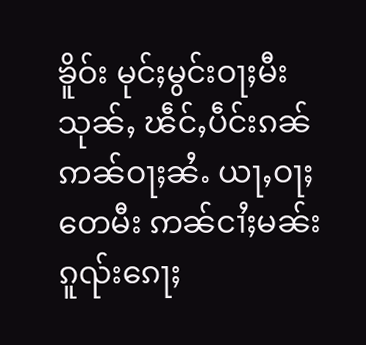ၶိူဝ်း မုင်ႈမွင်းဝႃႈမီးသုၼ်ႇ ၽဵင်ႇပဵင်းၵၼ် ဢၼ်ဝႃႈၼႆႉ ယႃႇဝႃႈတေမီး ဢၼ်ငၢႆႈမၼ်း ၵူၺ်းၵေႃႈ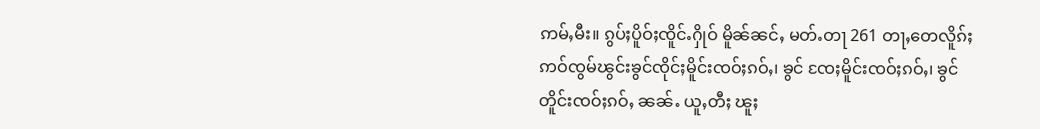ဢမ်ႇမီး။ ၵွပ်ႈပိူဝ်ႈၸိူင်ႉႁိုဝ် မိူၼ်ၼင်ႇ မတ်ႉတႃ 261 တႃႇတေလိူၵ်ႈဢဝ်ၸွမ်ၽွင်းၶွင်ၸိုင်ႈမိူင်းၸဝ်ႈၵဝ်ႇ၊ ၶွင် ၸႄႈမိူင်းၸဝ်ႈၵဝ်ႇ၊ ၶွင်တိူင်းၸဝ်ႈၵဝ်ႇ ၼၼ်ႉ ယူႇတီႈ ၽူႈ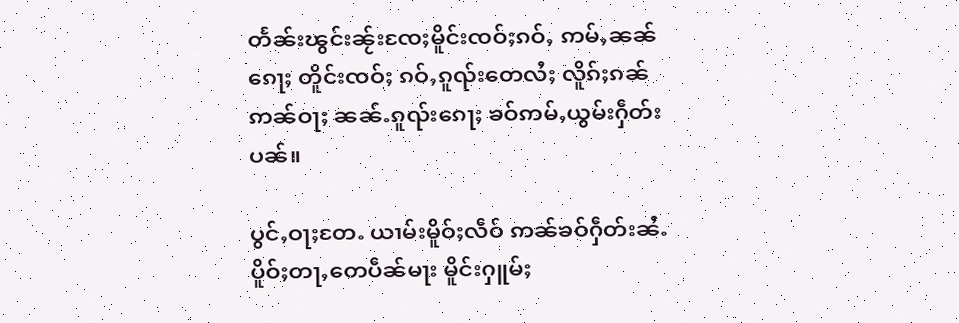တႅၼ်းၽွင်းၼႂ်းၸႄႈမိူင်းၸဝ်ႈၵဝ်ႇ ဢမ်ႇၼၼ်ၵေႃႈ တိူင်းၸဝ်ႈ ၵဝ်ႇၵူၺ်းတေလႆႈ လိူၵ်ႈၵၼ်ဢၼ်ဝႃႈ ၼၼ်ႉၵူၺ်းၵေႃႈ ၶဝ်ဢမ်ႇယွမ်းႁဵတ်းပၼ်။

ပွင်ႇဝႃႈတႄႉ ယၢမ်းမိူဝ်ႈလဵဝ် ဢၼ်ၶဝ်ႁဵတ်းၼႆႉ ပိူဝ်ႈတႃႇတေပဵၼ်မႃး မိူင်းႁူမ်ႈ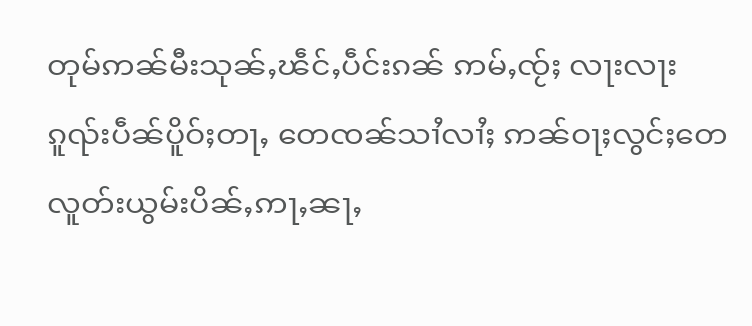တုမ်ဢၼ်မီးသုၼ်ႇၽဵင်ႇပဵင်းၵၼ် ဢမ်ႇၸႂ်ႈ လႃးလႃး ၵူၺ်းပဵၼ်ပိူဝ်ႈတႃႇ တေၸၼ်သၢႆလၢႆႈ ဢၼ်ဝႃႈလွင်ႈတေလူတ်းယွမ်းပိၼ်ႇဢႃႇၼႃႇ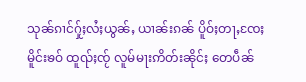သုၼ်ၵၢင်ႁႂ်ႈလႆႈယွၼ်ႇ ယၢၼ်းၵၼ် ပိူဝ်ႈတႃႇၸႄႈမိူင်းၶဝ် ထူၺ်ႈၸႂ် လူမ်မႃးဢိတ်းၼိုင်ႈ တေပဵၼ်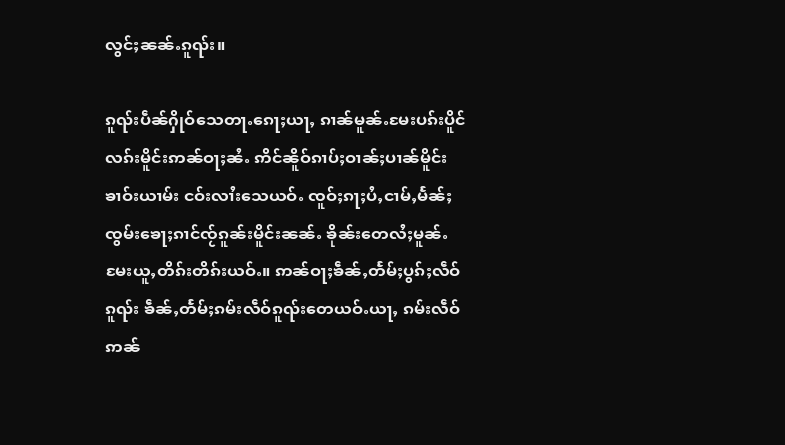လွင်ႈၼၼ်ႉၵူၺ်း။

ၵူၺ်းပဵၼ်ႁိုဝ်သေတႃႉၵေႃႈယႃႇ ၵၢၼ်မူၼ်ႉမႄးပၵ်းပိူင်လၵ်းမိူင်းဢၼ်ဝႃႈၼႆႉ ဢိင်ၼိူဝ်ၵၢပ်ႈဝၢၼ်ႈပၢၼ်မိူင်း ၶၢဝ်းယၢမ်း ငဝ်းလၢႆးသေယဝ်ႉ ၸူဝ်ႈၵႃႈပႆႇငၢမ်ႇမႅၼ်ႈၸွမ်းၶေႃႈၵၢင်ၸႂ်ၵူၼ်းမိူင်းၼၼ်ႉ ၶိုၼ်းတေလႆႈမူၼ်ႉမႄးယူႇတိၵ်းတိၵ်းယဝ်ႉ။ ဢၼ်ဝႃႈၶဵၼ်ႇတႅမ်ႈပွၵ်ႈလဵဝ်ၵူၺ်း ၶဵၼ်ႇတႅမ်ႈၵမ်းလဵဝ်ၵူၺ်းတေယဝ်ႉယႃႇ ၵမ်းလဵဝ်ဢၼ်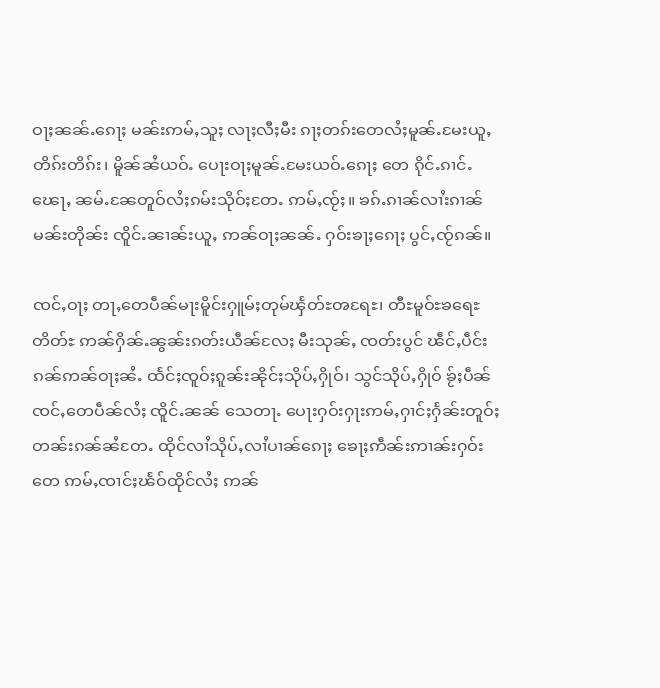ဝႃႈၼၼ်ႉၵေႃႈ မၼ်းဢမ်ႇသူႈ လႃႈလီႈမီး ၵႃႈတၵ်းတေလႆႈမူၼ်ႉမႄးယူႇတိၵ်းတိၵ်း၊ မိူၼ်ၼႆယဝ်ႉ ပေႃးဝႃႈမူၼ်ႉမႄးယဝ်ႉၵေႃႈ တေ ၵိုင်ႉၵၢင်ႉၽေႃႇ ၼမ်ႉၼႄတူဝ်လႆႈၵမ်းသိုဝ်ႈတႄႉ ဢမ်ႇၸႂ်ႈ။ ၶၵ်ႉၵၢၼ်လၢႆးၵၢၼ်မၼ်းတိုၼ်း ၸိူင်ႉၼၢၼ်းယူႇ ဢၼ်ဝႃႈၼၼ်ႉ ႁဝ်းၶႃႈၵေႃႈ ပွင်ႇၸႂ်ၵၼ်။

ၸင်ႇဝႃႈ တႃႇတေပဵၼ်မႃးမိူင်းႁူမ်ႈတုမ်ၾႅတ်ႊၻရႄႊ၊ တီႊမူဝ်ႊၶရေႊတိတ်ႊ ဢၼ်ႁိၼ်ႉၼွၼ်းၵတ်းယဵၼ်လႄႈ မီးသုၼ်ႇ ၸတ်းပွင် ၽဵင်ႇပဵင်းၵၼ်ဢၼ်ဝႃႈၼႆႉ ထႅင်ႈၸူဝ်ႈၵူၼ်းၼိုင်ႈသိုပ်ႇႁိုဝ်၊ သွင်သိုပ်ႇႁိုဝ် ၶႂ်ႈပဵၼ်ၸင်ႇတေပဵၼ်လႆႈ ၸိူင်ႉၼၼ် သေတႃႉ ပေႃးႁဝ်းႁႃးဢမ်ႇႁၢင်ႈႁႅၼ်းတူဝ်ႈတၼ်းၵၼ်ၼႆတႄႉ ထိုင်လၢႆသိုပ်ႇလၢႆပၢၼ်ၵေႃႈ ၶေႃႈဢဵၼ်းဢၢၼ်းႁဝ်း တေ ဢမ်ႇၸၢင်ႈၽႅဝ်ထိုင်လႆႈ ဢၼ်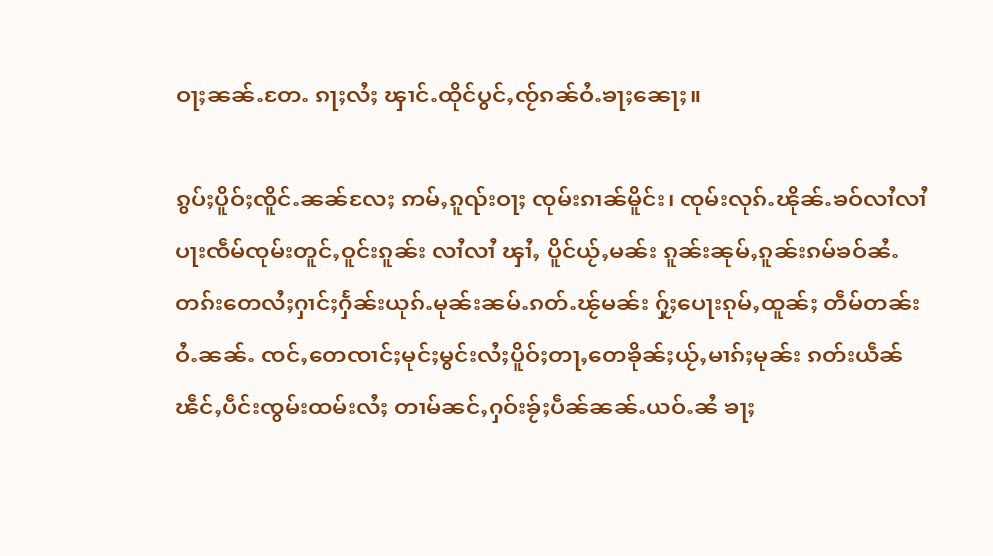ဝႃႈၼၼ်ႉတႄႉ ၵႃႈလႆႈ ၾၢင်ႉထိုင်ပွင်ႇၸႂ်ၵၼ်ဝႆႉၶႃႈၼေႃႈ။

ၵွပ်ႈပိူဝ်ႈၸိူင်ႉၼၼ်လႄႈ ဢမ်ႇၵူၺ်းဝႃႈ ၸုမ်းၵၢၼ်မိူင်း၊ ၸုမ်းလုၵ်ႉၽိုၼ်ႉၶဝ်လၢႆလၢႆ ပႃးၸဵမ်ၸုမ်းတူင်ႇဝူင်းၵူၼ်း လၢႆလၢႆ ၾၢႆႇ ပိူင်ယႂ်ႇမၼ်း ၵူၼ်းၼုမ်ႇၵူၼ်းၵမ်ၶဝ်ၼႆႉ တၵ်းတေလႆႈႁၢင်ႈႁႅၼ်းယုၵ်ႉမုၼ်းၼမ်ႉၵတ်ႉၽႂ်မၼ်း ႁႂ်ႈပေႃးၵုမ်ႇထူၼ်ႈ တဵမ်တၼ်းဝႆႉၼၼ်ႉ ၸင်ႇတေၸၢင်ႈမုင်ႈမွင်းလႆႈပိူဝ်ႈတႃႇတေၶိုၼ်ႈယႂ်ႇမၢၵ်ႈမုၼ်း ၵတ်းယဵၼ် ၽဵင်ႇပဵင်းၸွမ်းထမ်းလႆႈ တၢမ်ၼင်ႇႁဝ်းၶႂ်ႈပဵၼ်ၼၼ်ႉယဝ်ႉၼႆ ၶႃႈ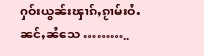ႁဝ်းယွၼ်းၾၢၵ်ႇၵႂၢမ်းဝႆႉၼင်ႇၼႆသေ ………..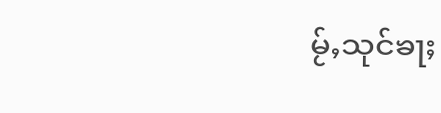မႂ်ႇသုင်ၶႃႈ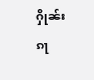ႁိုၼ်း ၵႃ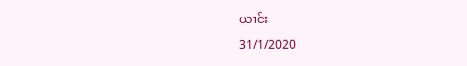ယၢင်း
31/1/2020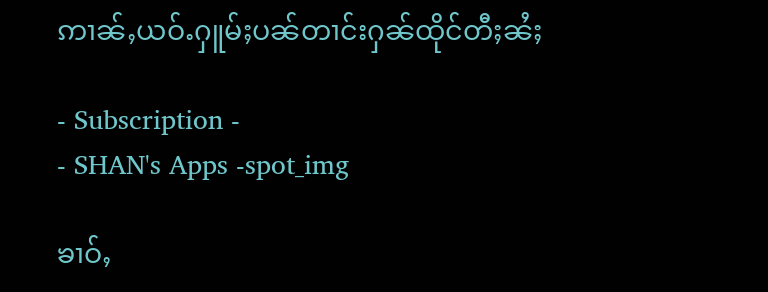ဢၢၼ်ႇယဝ်ႉႁူမ်ႈပၼ်တၢင်းႁၼ်ထိုင်တီႈၼႆႈ

- Subscription -
- SHAN's Apps -spot_img

ၶၢဝ်ႇ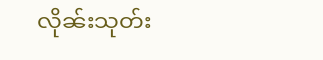လိုၼ်းသုတ်း